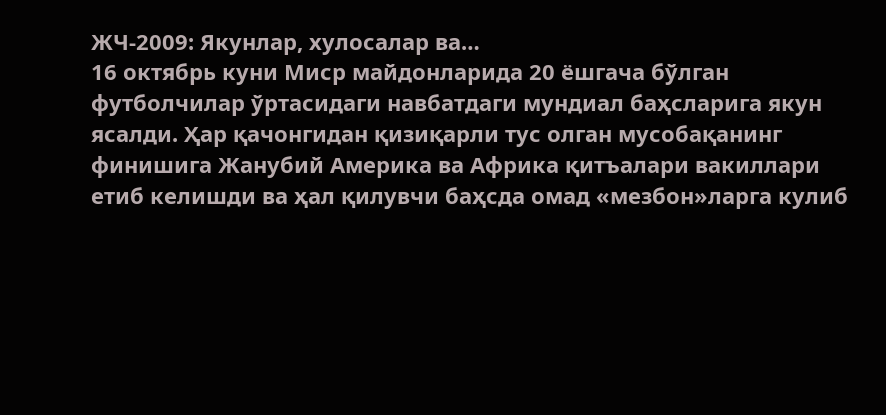ЖЧ-2009: Якунлар, хулосалар ва…
16 октябрь куни Миср майдонларида 20 ёшгача бўлган футболчилар ўртасидаги навбатдаги мундиал баҳсларига якун ясалди. Ҳар қачонгидан қизиқарли тус олган мусобақанинг финишига Жанубий Америка ва Африка қитъалари вакиллари етиб келишди ва ҳал қилувчи баҳсда омад «мезбон»ларга кулиб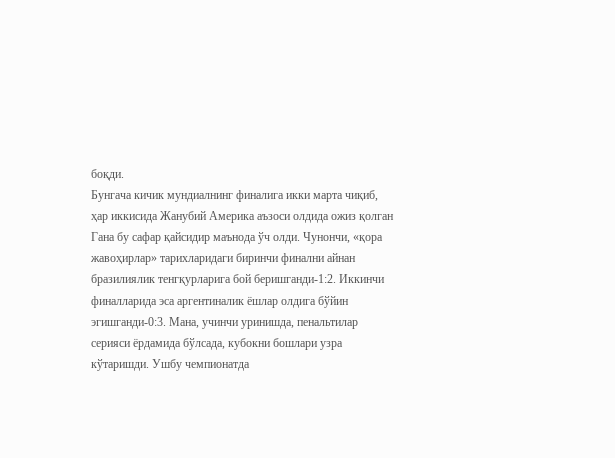боқди.
Бунгача кичик мундиалнинг финалига икки марта чиқиб, ҳар иккисида Жанубий Америка аъзоси олдида ожиз қолган Гана бу сафар қайсидир маънода ўч олди. Чунончи, «қора жавоҳирлар» тарихларидаги биринчи финални айнан бразилиялик тенгқурларига бой беришганди-1:2. Иккинчи финалларида эса аргентиналик ёшлар олдига бўйин эгишганди-0:3. Мана, учинчи уринишда, пенальтилар серияси ёрдамида бўлсада, кубокни бошлари узра кўтаришди. Ушбу чемпионатда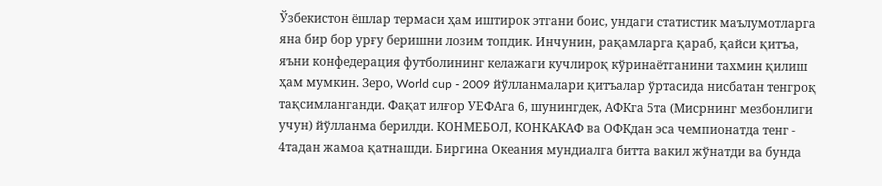Ўзбекистон ёшлар термаси ҳам иштирок этгани боис, ундаги статистик маълумотларга яна бир бор урғу беришни лозим топдик. Инчунин, рақамларга қараб, қайси қитъа, яъни конфедерация футболининг келажаги кучлироқ кўринаётганини тахмин қилиш ҳам мумкин. Зеро, World cup - 2009 йўлланмалари қитъалар ўртасида нисбатан тенгроқ тақсимланганди. Фақат илғор УЕФАга 6, шунингдек, АФКга 5та (Мисрнинг мезбонлиги учун) йўлланма берилди. КОНМЕБОЛ, КОНКАКАФ ва ОФКдан эса чемпионатда тенг - 4тадан жамоа қатнашди. Биргина Океания мундиалга битта вакил жўнатди ва бунда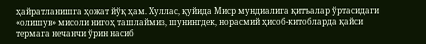ҳайратланишга ҳожат йўқ ҳам. Хуллас, қуйида Миср мундиалига қитъалар ўртасидаги «олишув» мисоли нигоҳ ташлаймиз, шунингдек, норасмий ҳисоб-китобларда қайси термага нечанчи ўрин насиб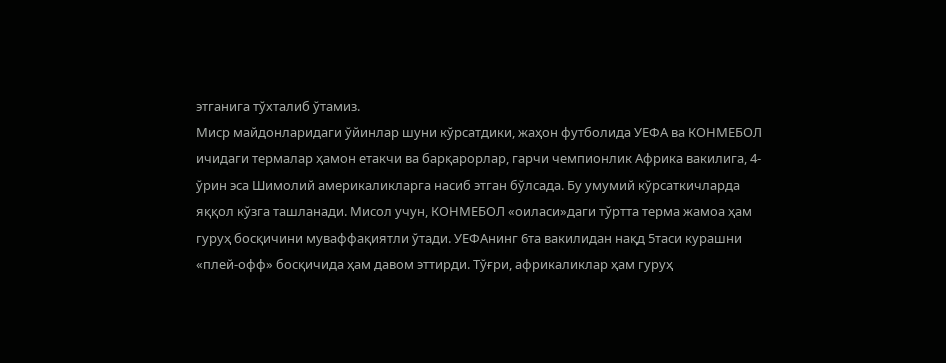этганига тўхталиб ўтамиз.
Миср майдонларидаги ўйинлар шуни кўрсатдики, жаҳон футболида УЕФА ва КОНМЕБОЛ ичидаги термалар ҳамон етакчи ва барқарорлар, гарчи чемпионлик Африка вакилига, 4-ўрин эса Шимолий америкаликларга насиб этган бўлсада. Бу умумий кўрсаткичларда яққол кўзга ташланади. Мисол учун, КОНМЕБОЛ «оиласи»даги тўртта терма жамоа ҳам гуруҳ босқичини муваффақиятли ўтади. УЕФАнинг 6та вакилидан нақд 5таси курашни «плей-офф» босқичида ҳам давом эттирди. Тўғри, африкаликлар ҳам гуруҳ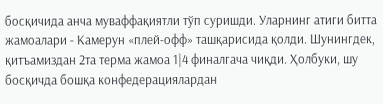босқичида анча муваффақиятли тўп суришди. Уларнинг атиги битта жамоалари - Камерун «плей-офф» ташқарисида қолди. Шунингдек, қитъамиздан 2та терма жамоа 1|4 финалгача чиқди. Ҳолбуки, шу босқичда бошқа конфедерациялардан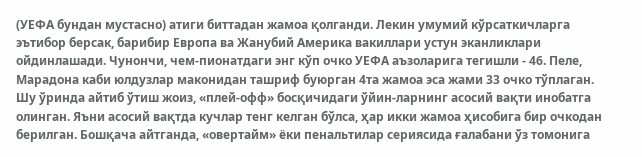(УЕФА бундан мустасно) атиги биттадан жамоа қолганди. Лекин умумий кўрсаткичларга эътибор берсак, барибир Европа ва Жанубий Америка вакиллари устун эканликлари ойдинлашади. Чунончи, чем-пионатдаги энг кўп очко УЕФА аъзоларига тегишли - 46. Пеле, Марадона каби юлдузлар маконидан ташриф буюрган 4та жамоа эса жами 33 очко тўплаган. Шу ўринда айтиб ўтиш жоиз, «плей-офф» босқичидаги ўйин-ларнинг асосий вақти инобатга олинган. Яъни асосий вақтда кучлар тенг келган бўлса, ҳар икки жамоа ҳисобига бир очкодан берилган. Бошқача айтганда, «овертайм» ёки пенальтилар сериясида ғалабани ўз томонига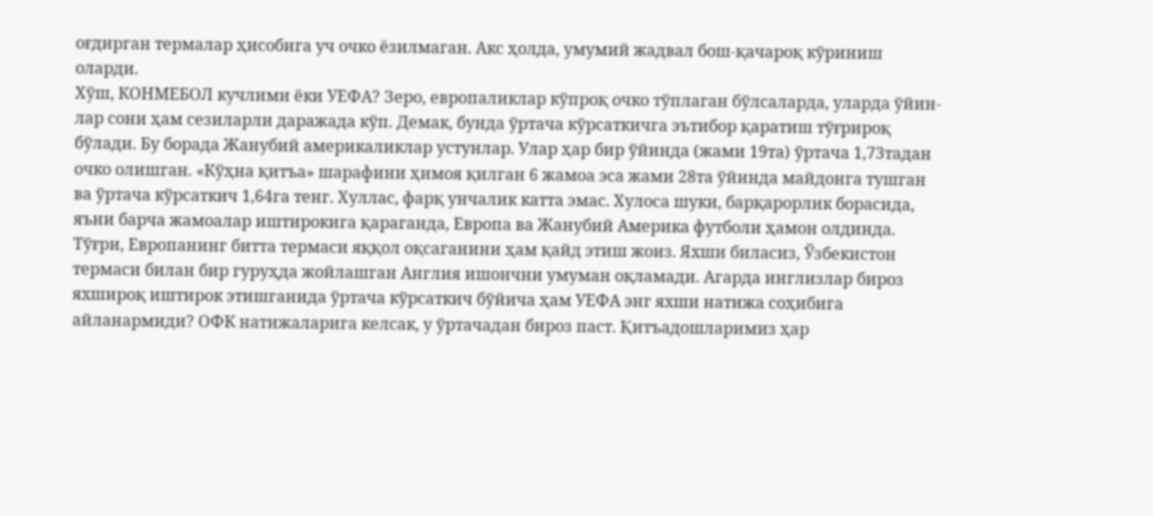оғдирган термалар ҳисобига уч очко ёзилмаган. Акс ҳолда, умумий жадвал бош-қачароқ кўриниш оларди.
Хўш, КОНМЕБОЛ кучлими ёки УЕФА? Зеро, европаликлар кўпроқ очко тўплаган бўлсаларда, уларда ўйин-лар сони ҳам сезиларли даражада кўп. Демак, бунда ўртача кўрсаткичга эътибор қаратиш тўғрироқ бўлади. Бу борада Жанубий америкаликлар устунлар. Улар ҳар бир ўйинда (жами 19та) ўртача 1,73тадан очко олишган. «Кўҳна қитъа» шарафини ҳимоя қилган 6 жамоа эса жами 28та ўйинда майдонга тушган ва ўртача кўрсаткич 1,64га тенг. Хуллас, фарқ унчалик катта эмас. Хулоса шуки, барқарорлик борасида, яъни барча жамоалар иштирокига қараганда, Европа ва Жанубий Америка футболи ҳамон олдинда. Тўғри, Европанинг битта термаси яққол оқсаганини ҳам қайд этиш жоиз. Яхши биласиз, Ўзбекистон термаси билан бир гуруҳда жойлашган Англия ишончни умуман оқламади. Агарда инглизлар бироз яхшироқ иштирок этишганида ўртача кўрсаткич бўйича ҳам УЕФА энг яхши натижа соҳибига айланармиди? ОФК натижаларига келсак, у ўртачадан бироз паст. Қитъадошларимиз ҳар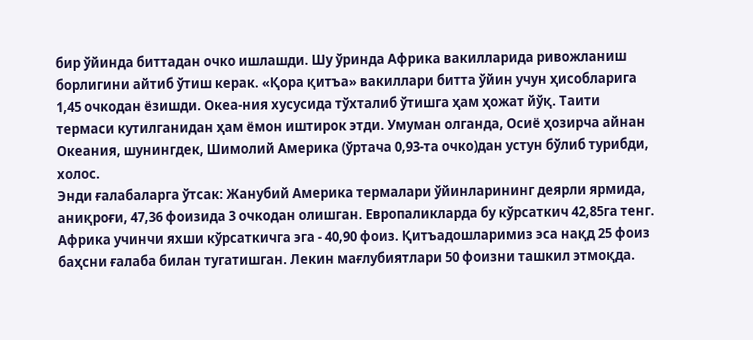бир ўйинда биттадан очко ишлашди. Шу ўринда Африка вакилларида ривожланиш борлигини айтиб ўтиш керак. «Қора қитъа» вакиллари битта ўйин учун ҳисобларига 1,45 очкодан ёзишди. Океа-ния хусусида тўхталиб ўтишга ҳам ҳожат йўқ. Таити термаси кутилганидан ҳам ёмон иштирок этди. Умуман олганда, Осиё ҳозирча айнан Океания, шунингдек, Шимолий Америка (ўртача 0,93-та очко)дан устун бўлиб турибди, холос.
Энди ғалабаларга ўтсак: Жанубий Америка термалари ўйинларининг деярли ярмида, аниқроғи, 47,36 фоизида 3 очкодан олишган. Европаликларда бу кўрсаткич 42,85га тенг. Африка учинчи яхши кўрсаткичга эга - 40,90 фоиз. Қитъадошларимиз эса нақд 25 фоиз баҳсни ғалаба билан тугатишган. Лекин мағлубиятлари 50 фоизни ташкил этмоқда.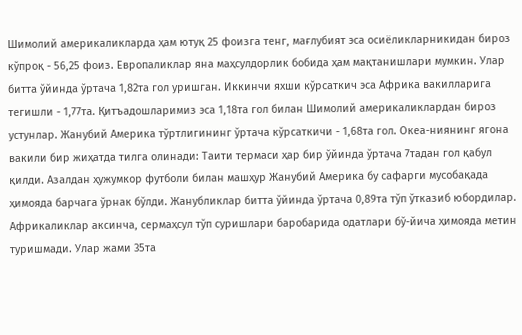Шимолий америкаликларда ҳам ютуқ 25 фоизга тенг, мағлубият эса осиёликларникидан бироз кўпроқ - 56,25 фоиз. Европаликлар яна маҳсулдорлик бобида ҳам мақтанишлари мумкин. Улар битта ўйинда ўртача 1,82та гол уришган. Иккинчи яхши кўрсаткич эса Африка вакилларига тегишли - 1,77та. Қитъадошларимиз эса 1,18та гол билан Шимолий америкаликлардан бироз устунлар. Жанубий Америка тўртлигининг ўртача кўрсаткичи - 1,68та гол. Океа-ниянинг ягона вакили бир жиҳатда тилга олинади: Таити термаси ҳар бир ўйинда ўртача 7тадан гол қабул қилди. Азалдан ҳужумкор футболи билан машҳур Жанубий Америка бу сафарги мусобақада ҳимояда барчага ўрнак бўлди. Жанубликлар битта ўйинда ўртача 0,89та тўп ўтказиб юбордилар. Африкаликлар аксинча, сермаҳсул тўп суришлари баробарида одатлари бў-йича ҳимояда метин туришмади. Улар жами 35та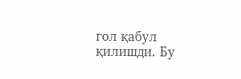гол қабул қилишди. Бу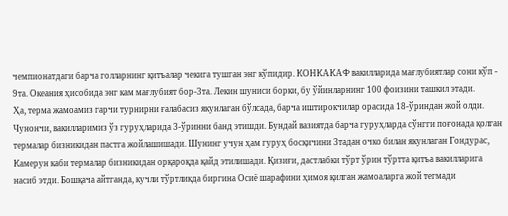чемпионатдаги барча голларнинг қитъалар чекига тушган энг кўпидир. КОНКАКАФ вакилларида мағлубиятлар сони кўп - 9та. Океания ҳисобида энг кам мағлубият бор-3та. Лекин шуниси борки, бу ўйинларнинг 100 фоизини ташкил этади.
Ҳа, терма жамоамиз гарчи турнирни ғалабасиз якунлаган бўлсада, барча иштирокчилар орасида 18-ўриндан жой олди. Чунончи, вакилларимиз ўз гуруҳларида 3-ўринни банд этишди. Бундай вазиятда барча гуруҳларда сўнгги поғонада қолган термалар бизникидан пастга жойлашишади. Шунинг учун ҳам гуруҳ босқичини 3тадан очко билан якунлаган Гондурас, Камерун каби термалар бизникидан орқароқда қайд этилишади. Қизиғи, дастлабки тўрт ўрин тўртта қитъа вакилларига насиб этди. Бошқача айтганда, кучли тўртликда биргина Осиё шарафини ҳимоя қилган жамоаларга жой тегмади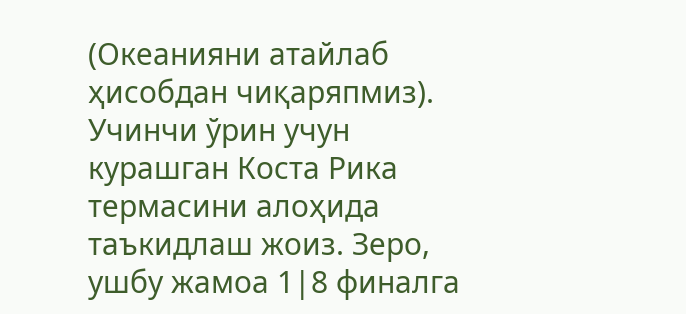(Океанияни атайлаб ҳисобдан чиқаряпмиз). Учинчи ўрин учун курашган Коста Рика термасини алоҳида таъкидлаш жоиз. Зеро, ушбу жамоа 1|8 финалга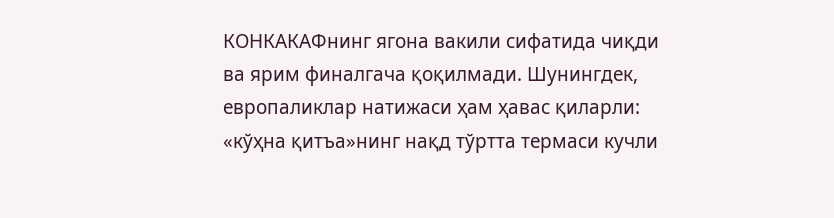КОНКАКАФнинг ягона вакили сифатида чиқди ва ярим финалгача қоқилмади. Шунингдек, европаликлар натижаси ҳам ҳавас қиларли: «кўҳна қитъа»нинг нақд тўртта термаси кучли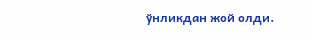ўнликдан жой олди.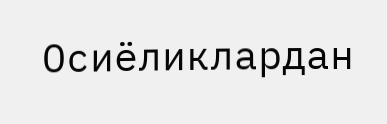Осиёликлардан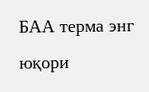БАА терма энг юқори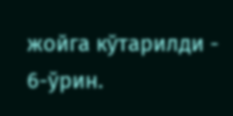жойга кўтарилди - 6-ўрин.